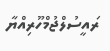ރައީސުލްޖުމްހޫރިއްޔާ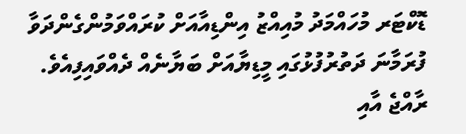ޑޮކްޓަރ މުހައްމަދު މުއިއްޒު އިންޑިއާއަށް ކުރައްވަމުންގެންދަވާ ފުރަމާނަ ދަތުރުފުޅުގައި މީޑިޔާއަށް ބަޔާނެއް ދެއްވައިފިއެވެ.
ރާއްޖެ އާއި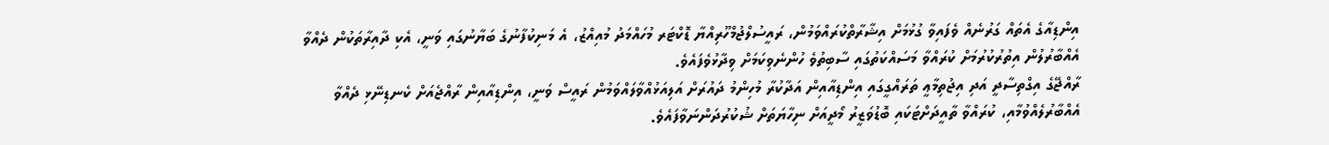އިންޑިއާގެ އެތައް ގަރުނެއް ވެފައިވާ ގުޅުމަށް އިޝާރާތްކުރައްވަމުން، ރައީސުލްޖުމްހޫރިއްޔާ ޑޮކްޓަރ މުހައްމަދު މުއިއްޒު، އެ މަނިކުފާނުގެ ބަޔާނުގައި ވަނީ، އެކި ދާއިރާތަކުން ދެއްވާ އެއްބާރުލުން އިތުރުކުރުމަށް ކުރައްވާ މަސައްކަތުގައި ސާބިތުވެ ހުންނެވިކަމަށް ވިދާޅުވެފައެވެ.
ރާއްޖޭގެ އިގްތިސާދީ އަދި އިޖުތިމާޢީ ތަރައްގީގައި އިންޑިއާއިން އަދާކުރާ މުހިންމު ދައުރަށް އަލިއަޅުއްވާލައްވަމުން ރައީސް ވަނީ، އިންޑިއާއިން ރާއްޖެއަށް ކެނޑިނޭޅި ދެއްވާ އެއްބާރުލެއްވުމާއި، ކުރައްވާ ތާއީދަށްޓަކައި ބޮޑުވަޒީރު މޯދީއަށް ނިހާޔަތަށް ޝުކުރުދަންނަވާފައެވެ.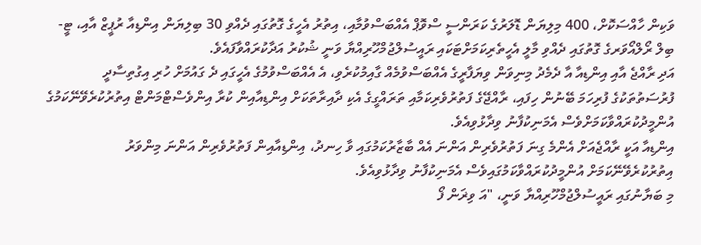ވަކިން ހާއްސަކޮށް، 400 މިލިޔަން ޑޮލަރުގެ ކަރަންސީ ސްވޮޕް އެއްބަސްވުމާއި، އިތުރު އެހީގެ ގޮތުގައި ދެއްވި 30 ބިލިޔަން އިންޑިއާ ރުޕީޒް އާއި، ޓީ-ބިލް ރޯލްއޯވަރގެ ގޮތުގައި ދެއްވި މާލީ އެހީތެރިކަމަށްޓަކައި ރައީސުލްޖުމްހޫރިއްޔާ ވަނީ ޝުކުރު އަދާކުރައްވާފައެވެ.
އަދި ރާއްޖެ އާއި އިންޑިއާ އާ ދެމެދު މިނިވަން ވިޔަފާރީގެ އެއްބަސްވުމެއް ގާއިމުކުރެވި، އެ އެއްބަސްވުމުގެ އެހީގައި ދެ ގައުމަށް ހުރި އިގުތިސާދީ ފުރުސަތުތަކުގެ ފުރިހަމަ ބޭނުން ހިފައި، ރާއްޖޭގެ ފަތުރުވެރިކަމާއި ތަރައްގީގެ އެކި ދާއިރާތަކަށް އިންޑިއާއިން ކުރާ އިންވެސްޓްމަންޓް އިތުރުކުރެވޭނޭކަމުގެ އުންމީދުކުރައްވާކަމަށްވެސް އެމަނިކުފާނު ވިދާޅުވިއެވެ.
އިންޑިއާ އަކީ ރާއްޖެއަށް އެންމެ ގިނަ ފަތުރުވެރިން އަންނަ އެއް ބާޒާރުކަމުގައި ވާ ހިނދު، އިންޑިއާއިން ފަތުރުވެރިން އަންނަ މިންވަރު އިތުރުކުރެވޭނޭކަމަށް އުންމީދުކުރައްވާކަމުގައިވެސް އެމަނިކުފާނު ވިދާޅުވިއެވެ.
މި ބަޔާނުގައި ރައީސުލްޖުމްހޫރިއްޔާ ވަނީ، "އަ ވިޜަން ފޯ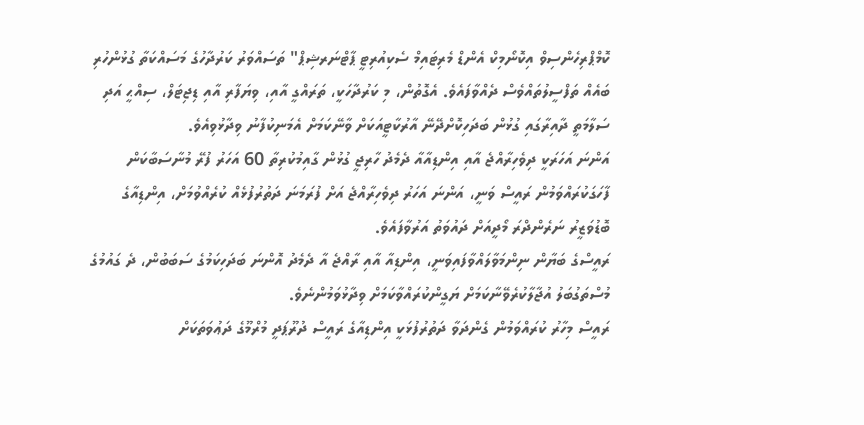ކޮމްޕްރިހެންސިވް އިކޮނޯމިކް އެންޑް މެރިޓައިމް ސެކިއުރިޓީ ޕާޓްނަރޝިޕް" ތަސައްވަރު ކަރުދާހުގެ މަސައްކަތާ ގުޅުންހުރި ބައެއް ތަފްސީލުތައްވެސް ދެއްވާފައެވެ. އެގޮތުން، މި ކަރުދާހަކީ، ތަރައްގީ އާއި، ވިޔަފާރި އާއި ޑިޖިޓަލް، ސިއްޙީ އަދި ސަލާމަތީ ދާއިރާގައި ގުޅުން ބަދަހިކޮށްދޭނޭ އާރުކާޓީއަކަށް ވާނޭކަމަށް އެމަނިކުފާނު ވިދާޅުވިއެވެ.
އަންނަ އަހަރަކީ ދިވެހިރާއްޖެ އާއި އިންޑިއާއާ ދެމެދު ހާރިޖީ ގުޅުން ގާއިމުކުރިތާ 60 އަހަރު ފުރޭ މުނާސަބާކަން ފާހަގަކުރައްވަމުން ރައީސް ވަނީ، އަންނަ އަހަރު ދިވެހިރާއްޖެ އަށް ފުރަމަނަ ދަތުރުފުޅެއް ކުރެއްވުމަށް، އިންޑިއާގެ ބޮޑުވަޒީރު ނަރެންދްރަ މޯދީއަށް ދައުވަތު އަރުވާފައެވެ.
ރައީސްގެ ބަޔާން ނިންމަވާލައްވާފައިވަނީ، އިންޑިއާ އާއި ރާއްޖެ އާ ދެމެދު އޮންނަ ބަދަހިކަމުގެ ސަބަބުން، ދެ ގައުމުގެ މުސްތަގުބަލު އުޖާލާކުރެވޭނާކަމަށް ޔަގީންކުރައްވާކަމަށް ވިދާޅުވަމުންނެވެ.
ރައީސް މިހާރު ކުރައްވަމުން ގެންދަވާ ދަތުރުފުޅަކީ އިންޑިއާގެ ރައީސް ދުރޫޕަދީ މުރްމޫގެ ދަޢުވަތަކަށް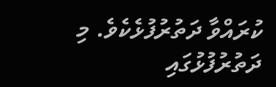ކުރައްވާ ދަތުރުފުޅެކެވެ. މި ދަތުރުފުޅުގައި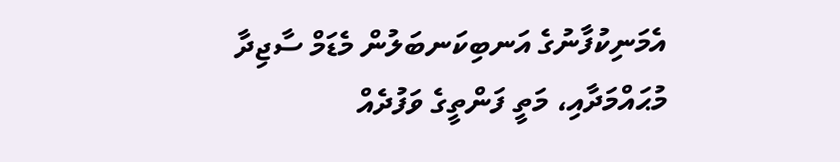އެމަނިކުފާނުގެ އަނބިކަނބަލުން މެޑަމް ސާޖިދާ މުޙައްމަދާއި، މަތީ ފަންތީގެ ވަފުދެއް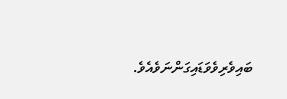ބައިވެރިވެވަޑައިގަންނަވެއެވެ.